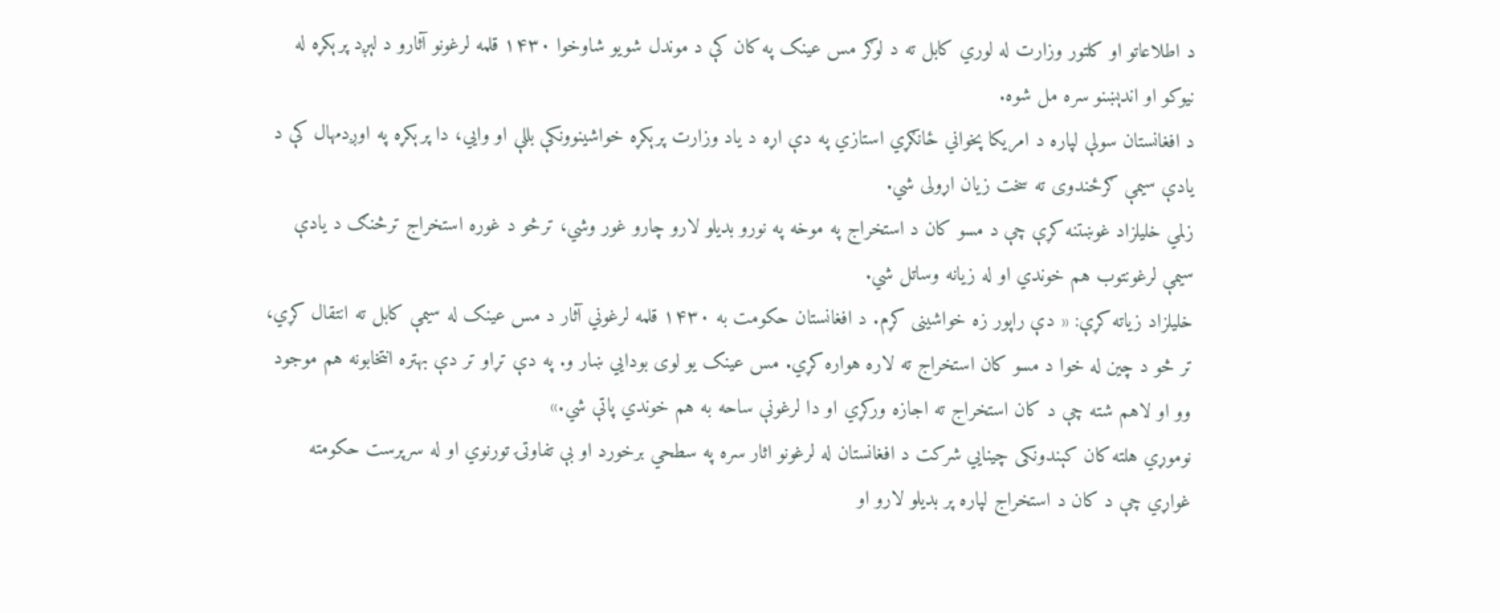د اطلاعاتو او کلتور وزارت له لوري کابل ته د لوګر مس عینک په کان کې د موندل شویو شاوخوا ۱۴۳۰ قلمه لرغونو آثارو د لېږد پرېکړه له نیوکو او اندېښنو سره مل شوه.
د افغانستان سولې لپاره د امریکا پخواني ځانګړي استازي په دې اړه د یاد وزارت پرېکړه خواشینوونکې بللې او وايي، دا پرېکړه په اوږدمهال کې د یادې سیمې ګرځندوی ته سخت زیان اړولی شي.
زلمي خلیلزاد غوښتنه کړې چې د مسو کان د استخراج په موخه په نورو بدیلو لارو چارو غور وشي، ترڅو د غوره استخراج ترڅنګ د یادې سیمې لرغونتوب هم خوندي او له زیانه وساتل شي.
خلیلزاد زیاته کړې: « دې راپور زه خواشینی کړم. د افغانستان حکومت به ۱۴۳۰ قلمه لرغوني آثار د مس عینک له سیمې کابل ته انتقال کړي، تر څو د چین له خوا د مسو کان استخراج ته لاره هواره کړي. مس عینک یو لوی بودایي ښار و. په دې تړاو تر دې بهتره انتخابونه هم موجود وو او لاهم شته چې د کان استخراج ته اجازه ورکړي او دا لرغونې ساحه به هم خوندي پاتې شي.»
نوموړي هلته کان کېندونکی چینايي شرکت د افغانستان له لرغونو اثار سره په سطحي برخورد او بې تفاوتۍ تورنوي او له سرپرست حکومته غواړي چې د کان د استخراج لپاره پر بدیلو لارو او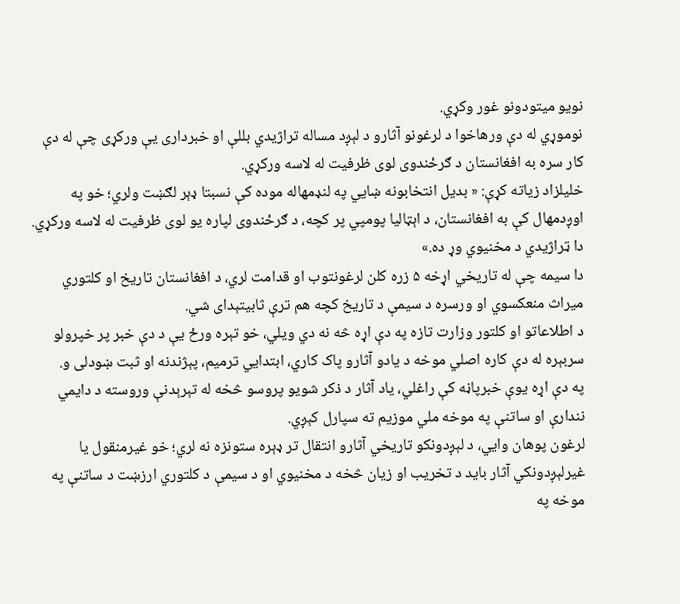نویو میتودونو غور وکړي.
نوموړي له دې ورهاخوا د لرغونو آثارو د لېږد مساله تراژیدي بللې او خبرداری یې ورکړی چې له دې کار سره به افغانستان د ګرځندوی لوی ظرفیت له لاسه ورکړي.
خلیلزاد زیاته کړې: « بدیل انتخابونه ښایي په لنډمهاله موده کې نسبتا ډېر لګښت ولري؛ خو په اوږدمهال کې به افغانستان، د اېټالیا پومپي پر کچه، د ګرځندوی لپاره یو لوی ظرفیت له لاسه ورکړي. دا ټراژیدي د مخنیوي وړ ده.»
دا سیمه چې له تاریخي اړخه ۵ زره کلن لرغونتوب او قدامت لري، د افغانستان تاریخ او کلتوري میراث منعکسوي او ورسره د سیمې د تاریخ کچه هم ترې ثابیتېدای شي.
د اطلاعاتو او کلتور وزارت تازه په دې اړه څه نه دي ویلي، خو تېره ورځ یې د دې خبر پر خپرولو سربېره له دې کاره اصلي موخه د یادو آثارو پاک کاري، ابتدايي ترمیم، پېژندنه او ثبت ښودلی و.
په دې اړه یوې خبرپاڼه کې راغلي، یاد آثار د ذکر شویو پروسو څخه له تېرېدنې وروسته د دایمي نندارې او ساتنې په موخه ملي موزیم ته سپارل کېږي.
لرغون پوهان وايي، د لېږدونکو تاریخي آثارو انتقال تر ډېره ستونزه نه لري؛ خو غیرمنقول یا غیرلېږدونکي آثار باید د تخریب او زیان څخه د مخنیوي او د سیمې د کلتوري ارزښت د ساتنې په موخه په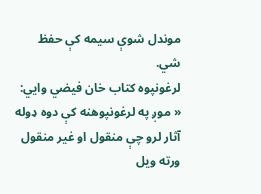موندل شوې سیمه کې حفظ شي.
لرغونپوه کتاب خان فیضي وايي: « موږ په لرغونپوهنه کې دوه ډوله آثار لرو چې منقول او غیر منقول ورته ویل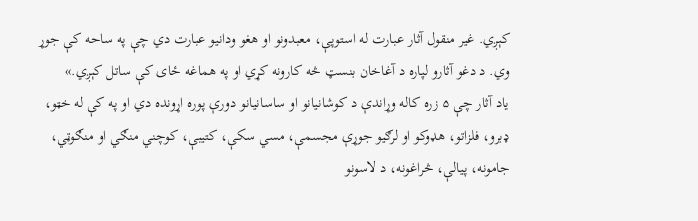کېږي. غیر منقول آثار عبارت له استوپې، معبدونو او هغو ودانیو عبارت دي چې په ساحه کې جوړ وي. د دغو آثارو لپاره د آغاخان بنسټ څه کارونه کړي او په هماغه ځای کې ساتل کېږي.»
یاد آثار چې ۵ زره کاله وړاندې د کوشانیانو او ساسانیانو دورې پوره اړونده دي او په کې له خټو، ډبرو، فلزاتو، هډوکو او لرګیو جوړې مجسمې، مسي سکې، کتیبې، کوچني منګي او منګوټي، جامونه، پیالې، څراغونه، د لاسونو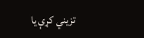تزیني کړې یا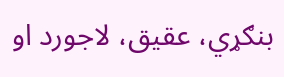بنګړي، عقیق، لاجورد او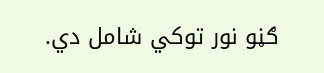ګڼو نور توکي شامل دي.